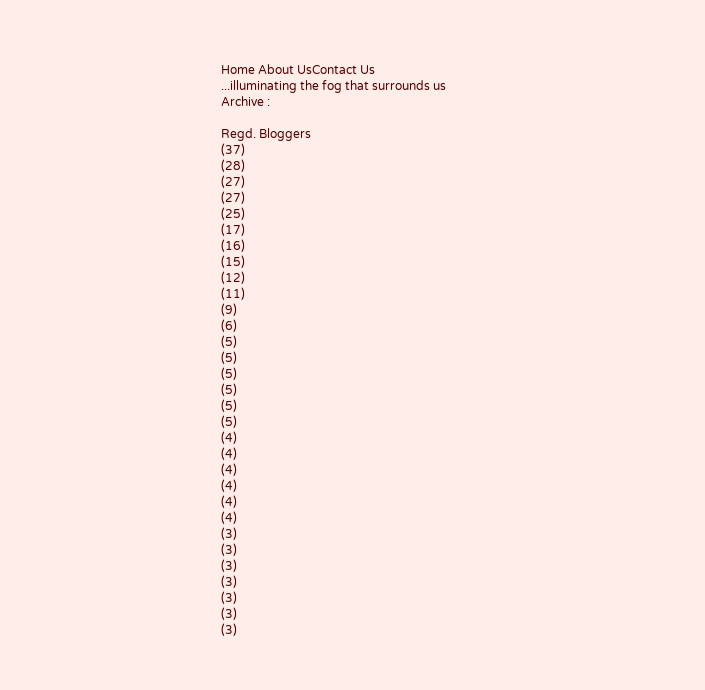Home About UsContact Us
...illuminating the fog that surrounds us
Archive :

Regd. Bloggers
(37)
(28)
(27)
(27)
(25)
(17)
(16)
(15)
(12)
(11)
(9)
(6)
(5)
(5)
(5)
(5)
(5)
(5)
(4)
(4)
(4)
(4)
(4)
(4)
(3)
(3)
(3)
(3)
(3)
(3)
(3)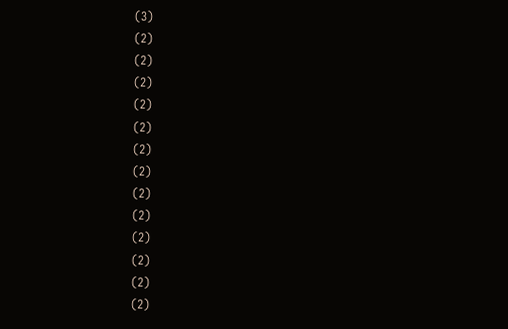(3)
(2)
(2)
(2)
(2)
(2)
(2)
(2)
(2)
(2)
(2)
(2)
(2)
(2)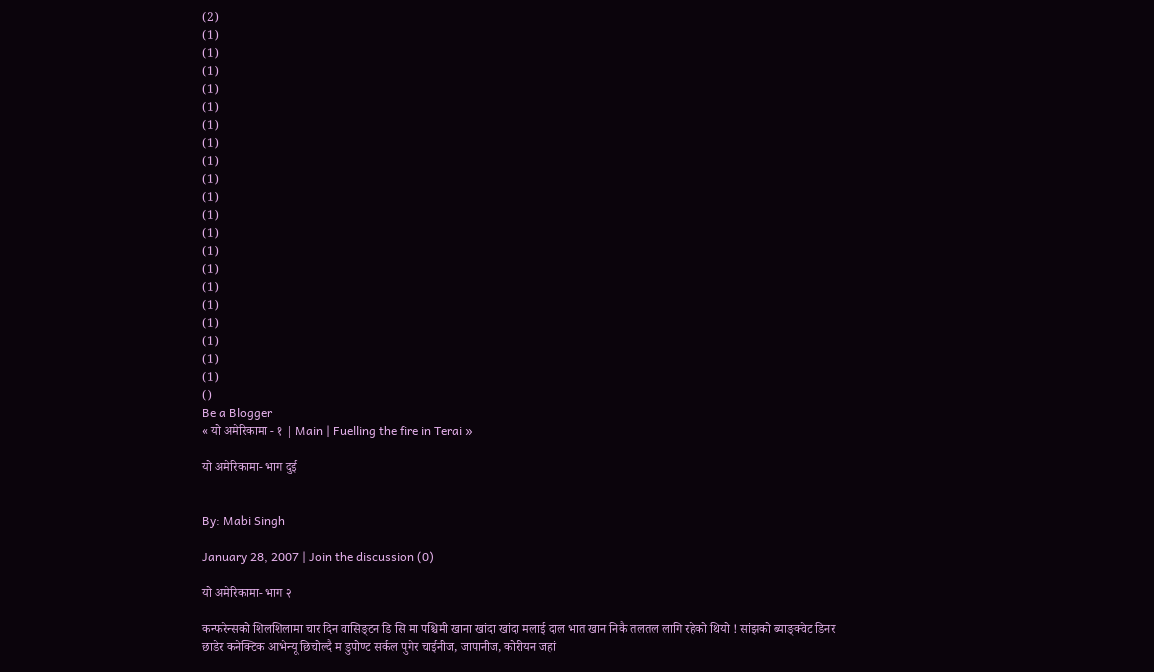(2)
(1)
(1)
(1)
(1)
(1)
(1)
(1)
(1)
(1)
(1)
(1)
(1)
(1)
(1)
(1)
(1)
(1)
(1)
(1)
(1)
()
Be a Blogger
« यो अमेरिकामा - १ | Main | Fuelling the fire in Terai »

यो अमेरिकामा- भाग दुई


By: Mabi Singh

January 28, 2007 | Join the discussion (0)

यो अमेरिकामा- भाग २

कन्फरेन्सको शिलशिलामा चार दिन वासिङ्टन डि सि मा पश्चिमी खाना खांदा खांदा मलाई दाल भात खान निकै तलतल लागि रहेको थियो ! सांझको ब्याङ्क्वेट डिनर छाडेर कनेक्टिक आभेन्यू छिचोल्दै म डुपोण्ट सर्कल पुगेर चाईनीज, जापानीज, कोरीयन जहां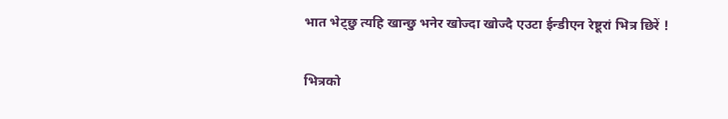भात भेट्छु त्यहि खान्छु भनेर खोज्दा खोज्दै एउटा ईन्डीएन रेष्टूरां भित्र छिरें !

भित्रको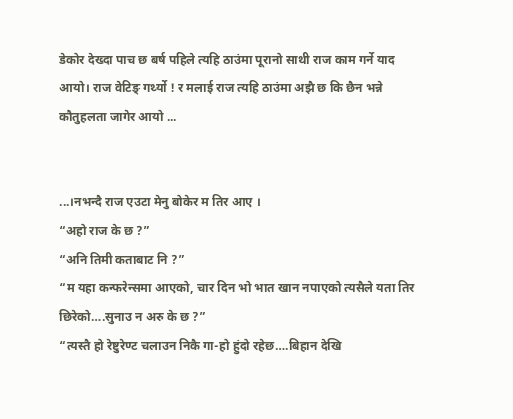डेकोर देख्दा पाच छ बर्ष पहिले त्यहि ठाउंमा पूरानो साथी राज काम गर्ने याद आयो। राज वेटिङ् गर्थ्यो ! र मलाई राज त्यहि ठाउंमा अझै छ कि छैन भन्ने कौतुहलता जागेर आयो ...


...।नभन्दै राज एउटा मेनु बोकेर म तिर आए ।
“अहो राज के छ ?”
“अनि तिमी कताबाट नि ?”
“म यहा कन्फरेन्समा आएको, चार दिन भो भात खान नपाएको त्यसैले यता तिर छिरेको….सुनाउ न अरु के छ ?”
“त्यस्तै हो रेष्टुरेण्ट चलाउन निकै गा-हो हुंदो रहेछ….बिहान देखि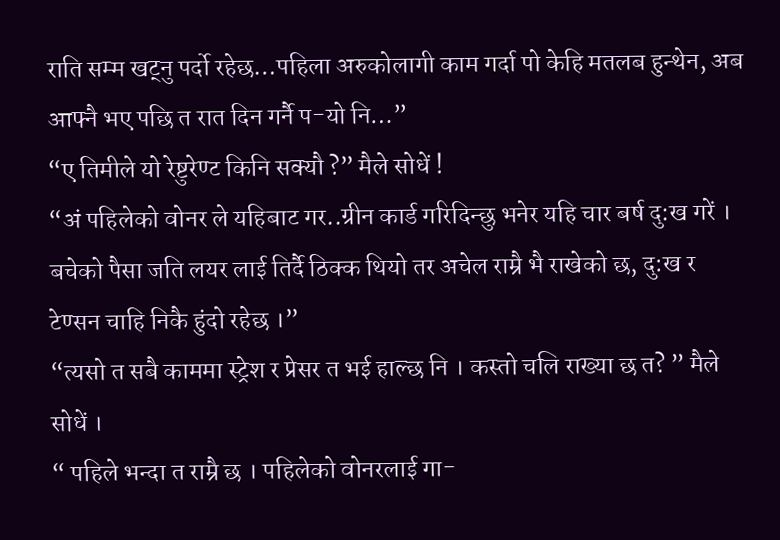राति सम्म खट्नु पर्दो रहेछ…पहिला अरुकोलागी काम गर्दा पो केहि मतलब हुन्थेन, अब आफ्नै भए पछि त रात दिन गर्नै प-यो नि…”
“ए तिमीले यो रेष्टुरेण्ट किनि सक्यौ ?” मैले सोधें !
“अं पहिलेको वोनर ले यहिबाट गर..ग्रीन कार्ड गरिदिन्छु भनेर यहि चार बर्ष दु:ख गरें । बचेको पैसा जति लयर लाई तिर्दै ठिक्क थियो तर अचेल राम्रै भै राखेको छ, दु:ख र टेण्सन चाहि निकै हुंदो रहेछ ।”
“त्यसो त सबै काममा स्ट्रेश र प्रेसर त भई हाल्छ नि । कस्तो चलि राख्या छ त? ” मैले सोधें ।
“ पहिले भन्दा त राम्रै छ । पहिलेको वोनरलाई गा-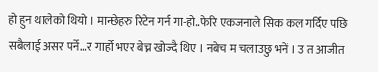हो हुन थालेको थियो । मान्छेहरु रिटेन गर्न गा-हो..फेरि एकजनाले सिक कल गर्दिए पछि सबैलाई असर पर्ने…र गार्हो भएर बेच्न खोज्दै थिए । नबेच म चलाउछु भनें । उ त आजीत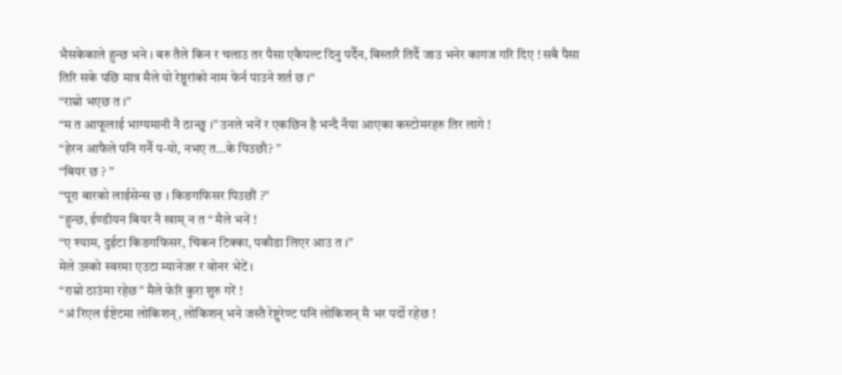भैसकेकाले हुन्छ भने । बरु तैले किन र चलाउ तर पैसा एकैपल्ट दिनु पर्दैन, बिस्तारै तिर्दै जाउ भनेर कागज गरि दिए ! सबै पैसा तिरि सके पछि मात्र मैले यो रेष्ठूरांको नाम फेर्न पाउने शर्त छ ।“
“राम्रो भएछ त ।”
“म त आफूलाई भाग्यमानी नै ठान्छु ।” उनले भनें र एकछिन है भन्दै नँया आएका कस्टोमरहरु तिर लागे !
“हेरन आफैले पनि गर्नै प-यो, नभए त…के पिउछौ? ”
“बियर छ ? ”
“पूरा बारको लाईसेन्स छ । किङगफिसर पिउछौं ?”
“हुन्छ, ईण्डीयन बियर नै खाम् न त “ मैले भनें !
“ए श्याम, दुईटा किङगफिसर, चिकन टिक्का, पकौडा लिएर आउ त ।”
मेले उस्को स्वरमा एउटा म्यानेजर र वोनर भेटें ।
“राम्रो ठाउंमा रहेछ” मैले फेरि कुरा शुरु गरें !
“अं रिएल ईष्टेटमा लोकिशन्, लोकिशन् भने जस्तै रेष्टुरेण्ट पनि लोकिशन् मै भर पर्दो रहेछ !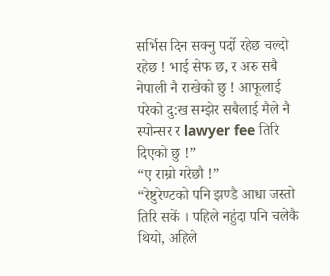सर्भिस दिन सक्नु पर्दो रहेछ चल्दो रहेछ ! भाई सेफ छ, र अरु सबै नेपाली नै राखेको छु ! आफूलाई परेको दु:ख सम्झेर सबैलाई मैले नै स्पोन्सर र lawyer fee तिरि दिएको छु !”
“ए राम्रो गरेछौ !”
“रेष्टुरेण्टको पनि झण्डै आधा जस्तो तिरि सकें । पहिले नहुंदा पनि चलेकै थियो, अहिले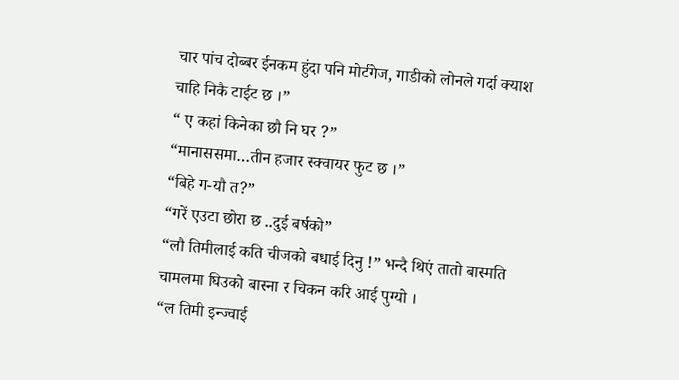चार पांच दोब्बर ईनकम हुंदा पनि मोर्टगेज, गाडीको लोनले गर्दा क्याश चाहि निकै टाईट छ ।”
“ ए कहां किनेका छौ नि घर ?”
“मानाससमा…तीन हजार स्क्वायर फुट छ ।”
“बिहे ग-यौ त?”
“गरें एउटा छोरा छ ..दुई बर्षको”
“लौ तिमीलाई कति चीजको बधाई दिनु !” भन्दै थिएं तातो बास्मति चामलमा घिउको बास्ना र चिकन करि आई पुग्यो ।
“ल तिमी इन्ज्वाई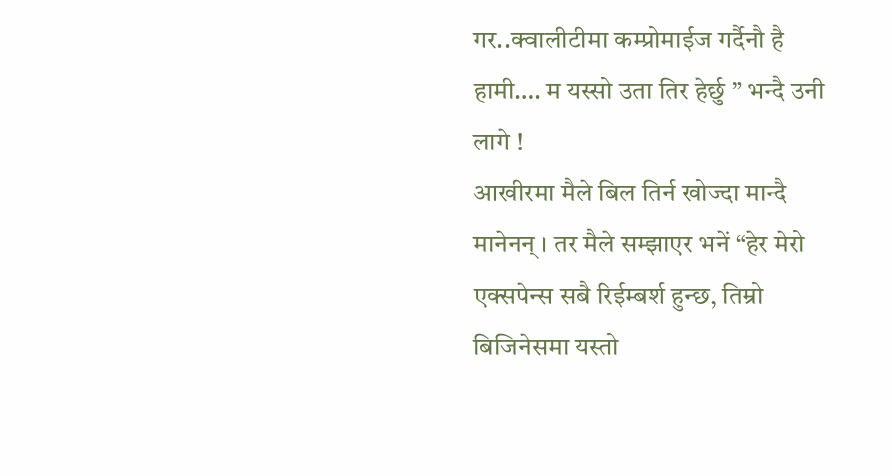गर..क्वालीटीमा कम्प्रोमाईज गर्दैनौ है हामी…. म यस्सो उता तिर हेर्छु ” भन्दै उनी लागे !
आखीरमा मैले बिल तिर्न खोज्दा मान्दै मानेनन् । तर मैले सम्झाएर भनें “हेर मेरो एक्सपेन्स सबै रिईम्बर्श हुन्छ, तिम्रो बिजिनेसमा यस्तो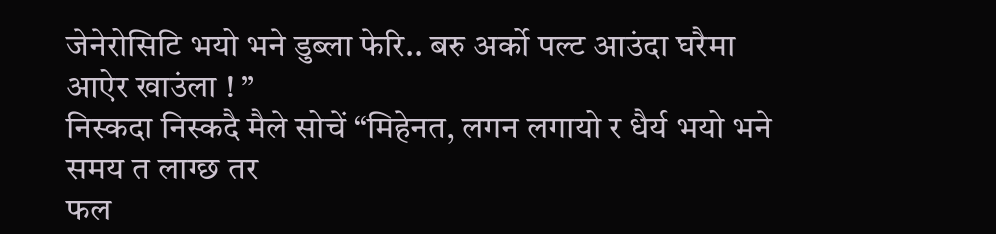जेनेरोसिटि भयो भने डुब्ला फेरि.. बरु अर्को पल्ट आउंदा घरैमा आऐर खाउंला ! ”
निस्कदा निस्कदै मैले सोचें “मिहेनत, लगन लगायो र धैर्य भयो भने समय त लाग्छ तर
फल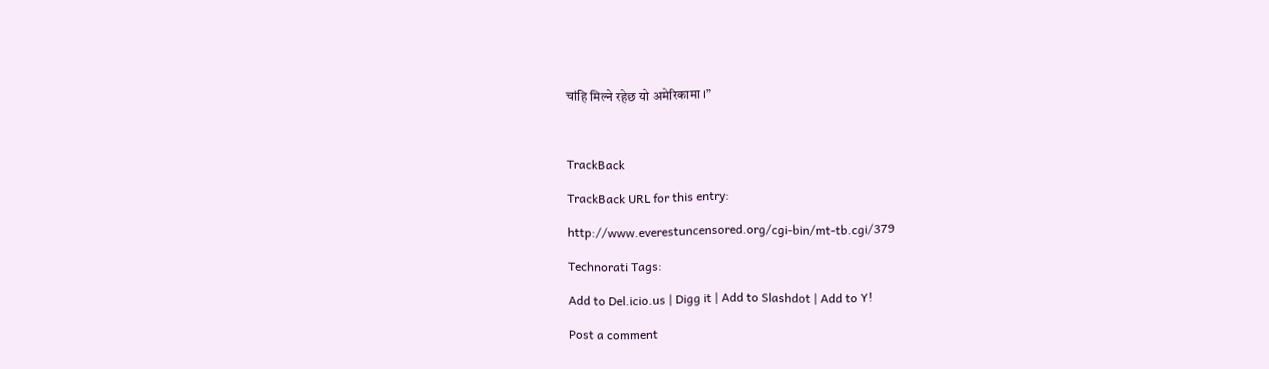चांहि मिल्ने रहेछ यो अमेरिकामा ।”



TrackBack

TrackBack URL for this entry:

http://www.everestuncensored.org/cgi-bin/mt-tb.cgi/379

Technorati Tags:

Add to Del.icio.us | Digg it | Add to Slashdot | Add to Y!

Post a comment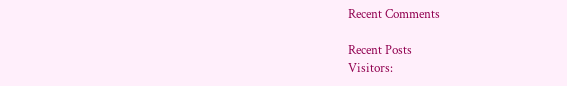Recent Comments

Recent Posts
Visitors: